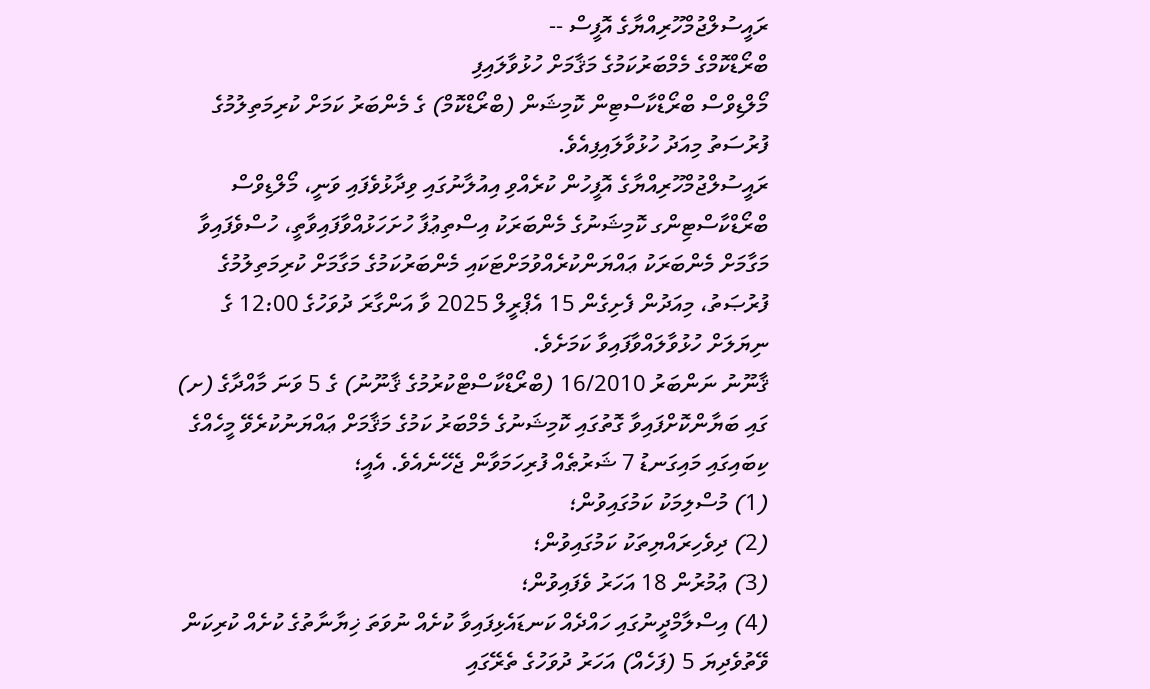ރައީސުލްޖުމްހޫރިއްޔާގެ އޮފީސް --
ބްރޯޑްކޮމްގެ މެމްބަރުކަމުގެ މަޤާމަށް ހުޅުވާލައިފި
މޯލްޑިވްސް ބްރޯޑްކާސްޓިން ކޮމިޝަން (ބްރޯޑްކޮމް) ގެ މެންބަރު ކަމަށް ކުރިމަތިލުމުގެ ފުރުސަތު މިއަދު ހުޅުވާލައިފިއެވެ.
ރައީސުލްޖުމްހޫރިއްޔާގެ އޮފީހުން ކުރެއްވި އިއުލާނުގައި ވިދާޅުވެފައި ވަނީ، މޯލްޑިވްސް ބްރޯޑްކާސްޓިންގ ކޮމިޝަނުގެ މެންބަރަކު އިސްތިޢުފާ ހުށަހަޅުއްވާފައިވާތީ، ހުސްވެފައިވާ މަގާމަށް މެންބަރަކު ޢައްޔަންކުރެއްވުމަށްޓަކައި މެންބަރުކަމުގެ މަގާމަށް ކުރިމަތިލުމުގެ ފުރުޞަތު، މިއަދުން ފެށިގެން 15 އެޕްރީލް 2025 ވާ އަންގާރަ ދުވަހުގެ 12:00 ގެ ނިޔަލަށް ހުޅުވާލައްވާފައިވާ ކަމަށެވެ.
ޤާނޫނު ނަންބަރު 16/2010 (ބްރޯޑްކާސްޓްކުރުމުގެ ޤާނޫނު) ގެ 5 ވަނަ މާއްދާގެ (ށ) ގައި ބަޔާންކޮށްފައިވާ ގޮތުގައި ކޮމިޝަނުގެ މެމްބަރު ކަމުގެ މަޤާމަށް ޢައްޔަނުކުރެވޭ މީހެއްގެ ކިބައިގައި މައިގަނޑު 7 ޝަރުޠެއް ފުރިހަމަވާން ޖެހޭނެއެވެ. އެއީ؛
(1) މުސްލިމަކު ކަމުގައިވުން؛
(2) ދިވެހިރައްޔިތަކު ކަމުގައިވުން؛
(3) ޢުމުރުން 18 އަހަރު ވެފައިވުން؛
(4) އިސްލާމްދީނުގައި ހައްދެއް ކަނޑައެޅިފައިވާ ކުށެއް ނުވަތަ ޚިޔާނާތުގެ ކުށެއް ކުރިކަން ވޭތުވެދިޔަ 5 (ފަހެއް) އަހަރު ދުވަހުގެ ތެރޭގައި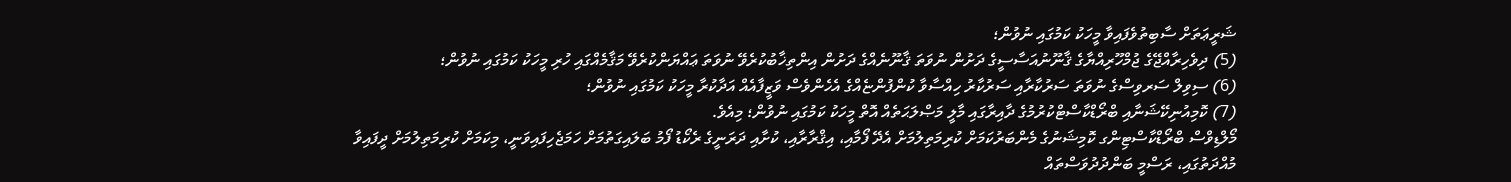ޝަރީޢަތަށް ސާބިތުވެފައިވާ މީހަކު ކަމުގައި ނުވުން؛
(5) ދިވެހިރާއްޖޭގެ ޖުމްހޫރިއްޔާގެ ޤާނޫނުއަސާސީގެ ދަށުން ނުވަތަ ޤާނޫނެއްގެ ދަށުން އިންތިޚާބުކުރެވޭ ނުވަތަ ޢައްޔަންކުރެވޭ މަޤާމެއްގައި ހުރި މީހަކު ކަމުގައި ނުވުން؛
(6) ސިވިލް ސަރވިސްގެ ނުވަތަ ސަރުކާރާއި ސަރުކާރު ހިއްސާވާ ކުންފުންޏެއްގެ އެހެންވެސް ވަޒީފާއެއް އަދާކުރާ މީހަކު ކަމުގައި ނުވުން؛
(7) ކޮމިއުނިކޭޝަނާއި ބްރޯޑްކާސްޓްކުރުމުގެ ދާއިރާގައި މާލީ މަޞްލަޙަތެއް އޮތް މީހަކު ކަމުގައި ނުވުން؛ މިއެވެ.
މޯލްޑިވްސް ބްރޯޑްކާސްޓިންގ ކޮމިޝަނުގެ މެންބަރުކަމަށް ކުރިމަތިލުމަށް އެދޭ ފޯމާއި، އިޤްރާރާއި، ކުށާއި ދަރަނީގެ ރެކޯޑު ފޯމު ބަލައިގަތުމަށް ހަމަޖެހިފައިވަނީ، މިކަމަށް ކުރިމަތިލުމަށް ދީފައިވާ މުއްދަތުގައި، ރަސްމީ ބަންދުދުވަސްތައް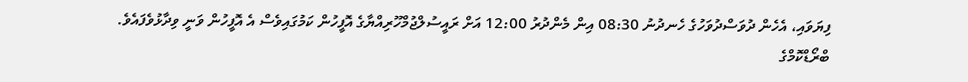ފިޔަވައި، އެހެން ދުވަސްދުވަހުގެ ހެނދުނު 08:30 އިން މެންދުރު 12:00 އަށް ރައީސުލްޖުމްހޫރިއްޔާގެ އޮފީހުން ކަމުގައިވެސް އެ އޮފީހުން ވަނީ ވިދާޅުވެފައެވެ.
ބްރޯޑްކޮމްގެ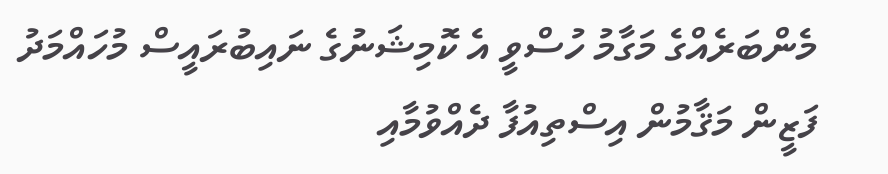މެންބަރެއްގެ މަގާމު ހުސްވީ އެ ކޮމިޝަނުގެ ނައިބުރައީސް މުހައްމަދު ފަޒީން މަޤާމުން އިސްތިއުފާ ދެއްވުމާއި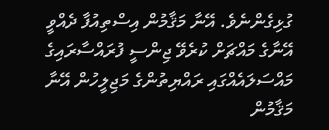ގުޅިގެންނެވެ. އޭނާ މަޤާމުން އިސްތިއުފާ ދެއްވީ އޭނާގެ މައްޗަށް ކުރެވޭ ޖިންސީ ފުރައްސާރައިގެ މައްސަލައެއްގައި ރައްޔިތުންގެ މަޖިލީހުން އޭނާ މަޤާމުން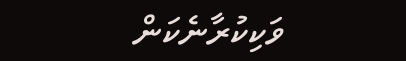ވަކިކުރާނެކަން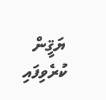ޔަޤީން ކުރެވިފައި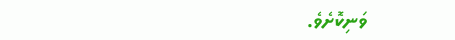ވަނިކޮށެވެ.